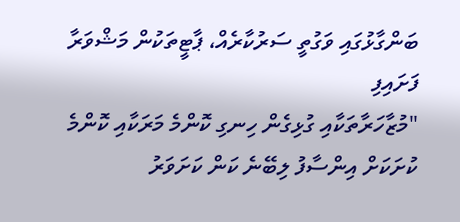ބަންގާޅުގައި ވަގުތީ ސަރުކާރެއް، ޕާޓީތަކުން މަޝްވަރާ ފަށައިފި
"މުޒާހަރާތަކާއި ގުޅިގެން ހިނގި ކޮންމެ މަރަކާއި ކޮންމެ ކުށަކަށް އިންސާފު ލިބޭނެ ކަން ކަށަވަރު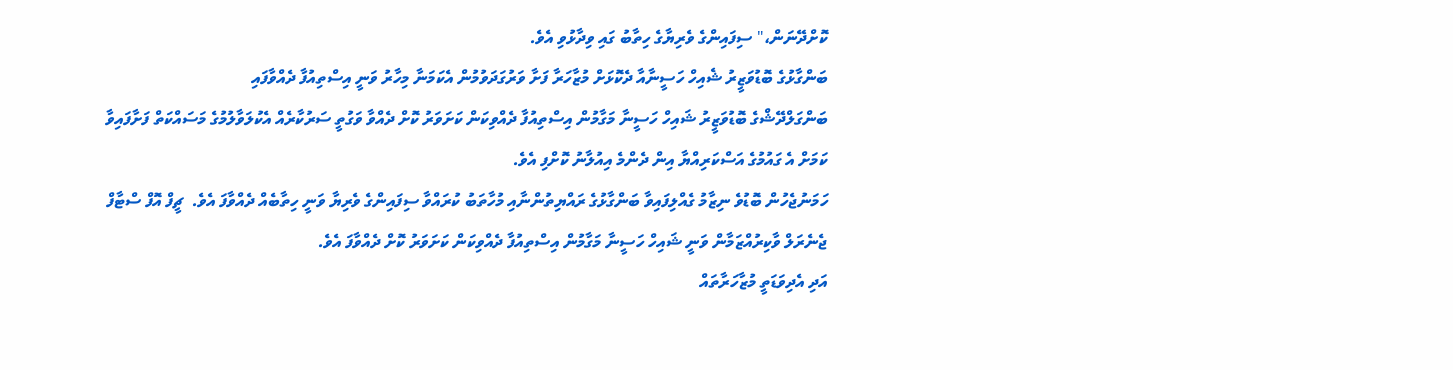ކޮށްދޭނަން،" ސިފައިންގެ ވެރިޔާގެ ހިތާބު ގައި ވިދާޅުވި އެވެ.
ބަންގާޅުގެ ބޮޑުވަޒީރު ޝެއިހް ހަސީނާއާ ދެކޮޅަށް މުޒާހަރާ ފަށާ ވަރުގަދަވުމުން އެކަމަނާ މިހާރު ވަނީ އިސްތިއުފާ ދެއްވާފައި
ބަންގަލްދޭޝްގެ ބޮޑުވަޒީރު ޝައިހް ހަސީނާ މަގާމުން އިސްތިއުފާ ދެއްވިކަން ކަށަވަރު ކޮށް ދެއްވާ ވަގުތީ ސަރުކާރެއް އެކުލަވާލުމުގެ މަސައްކަތް ފަށާފައިވާ ކަމަށް އެ ގައުމުގެ އަސްކަރިއްޔާ އިން ދެންމެ އިއުލާނު ކޮށްފި އެވެ.
ހަމަނުޖެހުން ބޮޑުވެ ނިޒާމު ގެއްލިފައިވާ ބަންގާޅުގެ ރައްޔިތުންނާއި މުހާތަބު ކުރައްވާ ސިފައިންގެ ވެރިޔާ ވަނީ ހިތާބެއް ދެއްވާފަ އެވެ.  ޗީފް އޮފް ސްޓާފް ޖެނެރަލް ވާކިރުއްޒަމާން ވަނީ ޝައިހް ހަސީނާ މަގާމުން އިސްތިއުފާ ދެއްވިކަން ކަށަވަރު ކޮށް ދެއްވާފަ އެވެ.
އަދި އެދިވަޑަތީ މުޒާހަރާތައް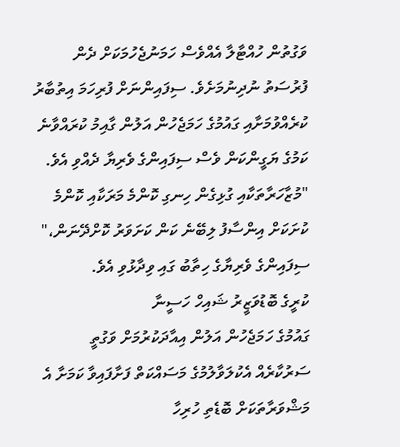ވަގުތުން ހުއްޓާލާ އެއްވެސް ހަމަނުޖެހުމަކަށް ދެން ފުރުސަތު ނުދިނުމަށެވެ. ސިފައިންނަށް ފުރިހަމަ އިތުބާރު ކުރެއްވުމަށާއި ގައުމުގެ ހަމަޖެހުން އަލުން ގާއިމު ކުރައްވާނެ ކަމުގެ ޔަގީންކަން ވެސް ސިފައިންގެ ވެރިޔާ ދެއްވި އެވެ.
"މުޒާހަރާތަކާއި ގުޅިގެން ހިނގި ކޮންމެ މަރަކާއި ކޮންމެ ކުށަކަށް އިންސާފު ލިބޭނެ ކަން ކަށަވަރު ކޮށްދޭނަން،" ސިފައިންގެ ވެރިޔާގެ ހިތާބު ގައި ވިދާޅުވި އެވެ.
ކުރީގެ ބޮޑުވަޒީރު ޝައިހް ހަސީނާ
ގައުމުގެ ހަމަޖެހުން އަލުން އިއާދަކުރުމަށް ވަގުތީ ސަރުކާރެއް އެކުލަވާލުމުގެ މަސައްކަތް ފަށާފައިވާ ކަމަށާ އެ މަޝްވަރާތަކަށް ބޮޑެތި ހުރިހާ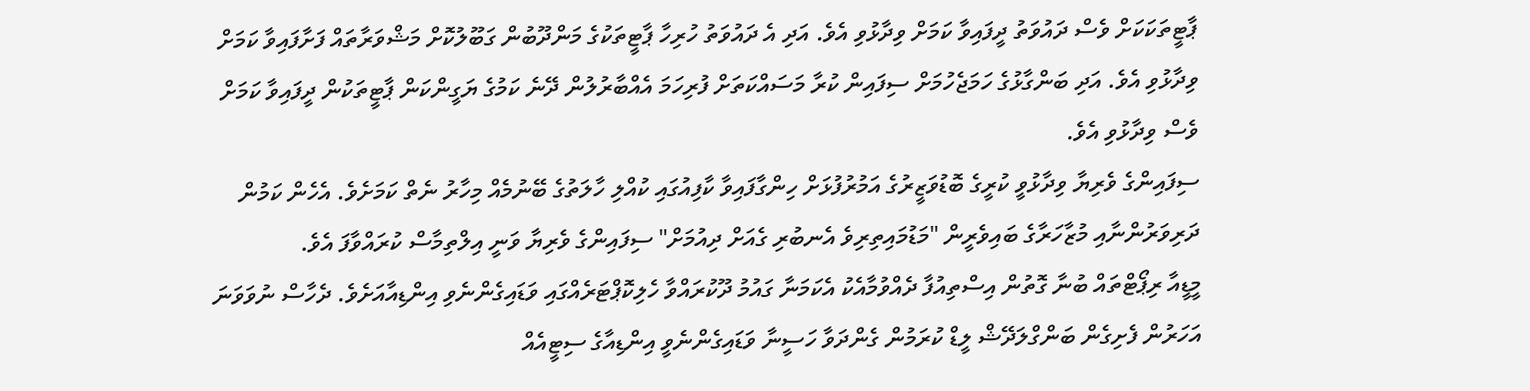ޕާޓީތަކަކަށް ވެސް ދައުވަތު ދީފައިވާ ކަމަށް ވިދާޅުވި އެވެ. އަދި އެ ދައުވަތު ހުރިހާ ޕާޓީތަކުގެ މަންދޫބުން ގަބޫލުކޮށް މަޝްވަރާތައް ފަށާފައިވާ ކަމަށް ވިދާޅުވި އެވެ. އަދި ބަންގާޅުގެ ހަމަޖެހުމަށް ސިފައިން ކުރާ މަސައްކަތަށް ފުރިހަމަ އެއްބާރުލުން ދޭނެ ކަމުގެ ޔަގީންކަން ޕާޓީތަކުން ދީފައިވާ ކަމަށް ވެސް ވިދާޅުވި އެވެ.
ސިފައިންގެ ވެރިޔާ ވިދާޅުވީ ކުރީގެ ބޮޑުވަޒީރުގެ އަމުރުފުޅަށް ހިންގާފައިވާ ކާފިއުގައި ކުއްލި ހާލަތުގެ ބޭނުމެއް މިހާރު ނެތް ކަމަށެވެ. އެހެން ކަމުން ދަރިވަރުންނާއި މުޒާހަރާގެ ބައިވެރީން "މަޑުމައިތިރިވެ އެނބުރި ގެއަށް ދިއުމަށް" ސިފައިންގެ ވެރިޔާ ވަނީ އިލްތިމާސް ކުރައްވާފަ އެވެ.
މީޑީއާ ރިޕޯޓްތައް ބުނާ ގޮތުން އިސްތިއުފާ ދެއްވުމާއެކު އެކަމަނާ ގައުމު ދޫކުރައްވާ ހެލިކޮޕްޓަރެއްގައި ވަޑައިގެންނެވި އިންޑިއާއަށެވެ. ދެހާސް ނުވަވަނަ އަހަރުން ފެށިގެން ބަންގްލަދޭޝް ލީޑް ކުރަމުން ގެންދަވާ ހަސީނާ ވަޑައިގެންނެވީ އިންޑިއާގެ ސިޓީއެއް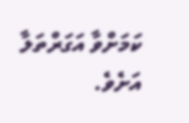ކަމަށްވާ އަގަރްތަލާ އަށެވެ.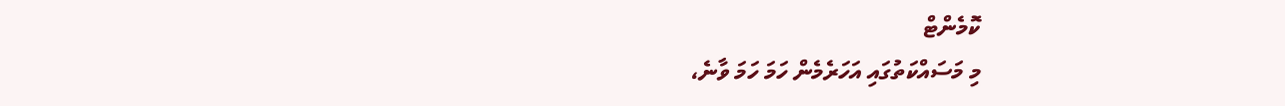ކޮމެންޓް
މި މަސައްކަތުގައި އަހަރެމެން ހަމަ ހަމަ ވާނެ،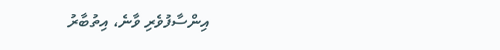އިންސާފުވެރި ވާނެ، އިތުބާރު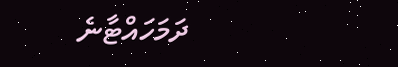ދަމަހައްޓާނެ